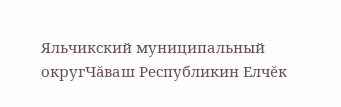Яльчикский муниципальный округЧăваш Республикин Елчĕк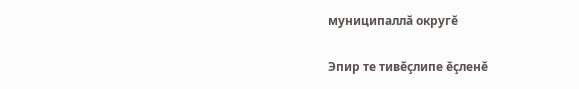муниципаллă округĕ

Эпир те тивĕçлипе ĕçленĕ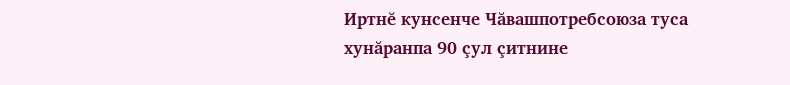Иртнĕ кунсенче Чăвашпотребсоюза туса хунăранпа 90 çул çитнине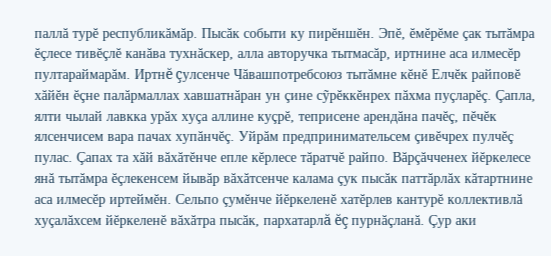паллă турĕ республикăмăр. Пысăк событи ку пирĕншĕн. Эпĕ, ĕмĕрĕме çак тытăмра ĕçлесе тивĕçлĕ канăва тухнăскер, алла авторучка тытмасăр, иртнине аса илмесĕр пултараймарăм. Иртнĕ çулсенче Чăвашпотребсоюз тытăмне кĕнĕ Елчĕк райповĕ хăйĕн ĕçне палăрмаллах хавшатнăран ун çине сỹрĕккĕнрех пăхма пуçларĕç. Çапла, ялти чылай лавкка урăх хуçа аллине куçрĕ, теприсене арендăна пачĕç, пĕчĕк ялсенчисем вара пачах хупăнчĕç. Уйрăм предпринимательсем çивĕчрех пулчĕç пулас. Çапах та хăй вăхăтĕнче епле кĕрлесе тăратчĕ райпо. Вăрçăчченех йĕркелесе янă тытăмра ĕçлекенсем йывăр вăхăтсенче калама çук пысăк паттăрлăх кăтартнине аса илмесĕр иртеймĕн. Сельпо çумĕнче йĕркеленĕ хатĕрлев кантурĕ коллективлă хуçалăхсем йĕркеленĕ вăхăтра пысăк, пархатарлă ĕç пурнăçланă. Çур аки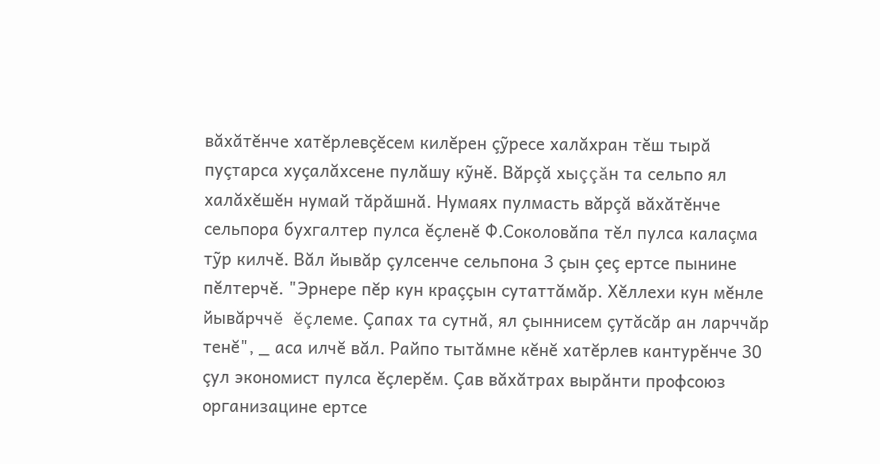вăхăтĕнче хатĕрлевçĕсем килĕрен çỹресе халăхран тĕш тырă пуçтарса хуçалăхсене пулăшу кỹнĕ. Вăрçă хыççăн та сельпо ял халăхĕшĕн нумай тăрăшнă. Нумаях пулмасть вăрçă вăхăтĕнче сельпора бухгалтер пулса ĕçленĕ Ф.Соколовăпа тĕл пулса калаçма тỹр килчĕ. Вăл йывăр çулсенче сельпона 3 çын çеç ертсе пынине пĕлтерчĕ. "Эрнере пĕр кун краççын сутаттăмăр. Хĕллехи кун мĕнле йывăрччĕ ĕçлеме. Çапах та сутнă, ял çыннисем çутăсăр ан ларччăр тенĕ", _ аса илчĕ вăл. Райпо тытăмне кĕнĕ хатĕрлев кантурĕнче 30 çул экономист пулса ĕçлерĕм. Çав вăхăтрах вырăнти профсоюз организацине ертсе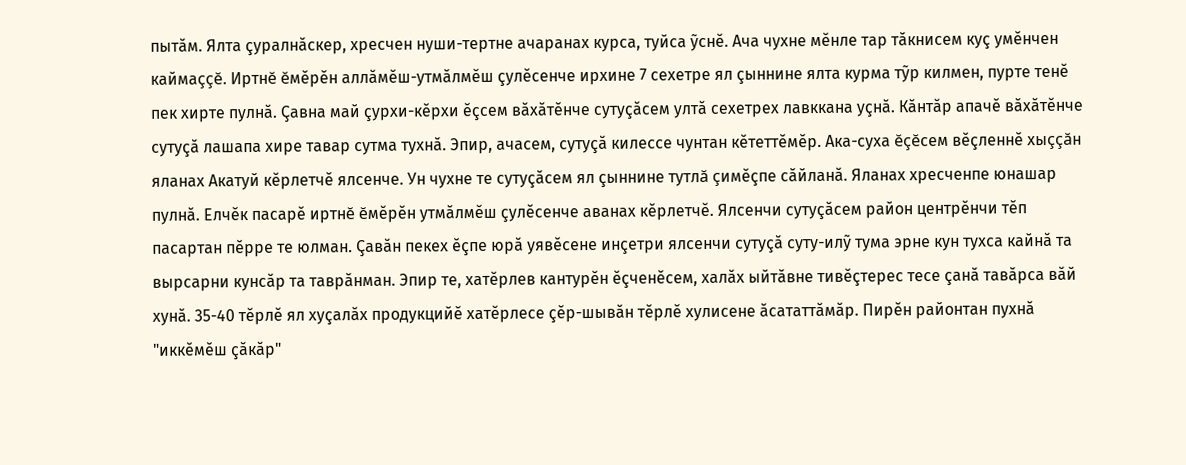пытăм. Ялта çуралнăскер, хресчен нуши-тертне ачаранах курса, туйса ỹснĕ. Ача чухне мĕнле тар тăкнисем куç умĕнчен каймаççĕ. Иртнĕ ĕмĕрĕн аллăмĕш-утмăлмĕш çулĕсенче ирхине 7 сехетре ял çыннине ялта курма тỹр килмен, пурте тенĕ пек хирте пулнă. Çавна май çурхи-кĕрхи ĕçсем вăхăтĕнче сутуçăсем ултă сехетрех лавккана уçнă. Кăнтăр апачĕ вăхăтĕнче сутуçă лашапа хире тавар сутма тухнă. Эпир, ачасем, сутуçă килессе чунтан кĕтеттĕмĕр. Ака-суха ĕçĕсем вĕçленнĕ хыççăн яланах Акатуй кĕрлетчĕ ялсенче. Ун чухне те сутуçăсем ял çыннине тутлă çимĕçпе сăйланă. Яланах хресченпе юнашар пулнă. Елчĕк пасарĕ иртнĕ ĕмĕрĕн утмăлмĕш çулĕсенче аванах кĕрлетчĕ. Ялсенчи сутуçăсем район центрĕнчи тĕп пасартан пĕрре те юлман. Çавăн пекех ĕçпе юрă уявĕсене инçетри ялсенчи сутуçă суту-илỹ тума эрне кун тухса кайнă та вырсарни кунсăр та таврăнман. Эпир те, хатĕрлев кантурĕн ĕçченĕсем, халăх ыйтăвне тивĕçтерес тесе çанă тавăрса вăй хунă. 35-40 тĕрлĕ ял хуçалăх продукцийĕ хатĕрлесе çĕр-шывăн тĕрлĕ хулисене ăсататтăмăр. Пирĕн районтан пухнă "иккĕмĕш çăкăр"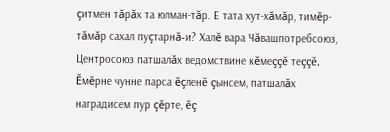çитмен тăрăх та юлман-тăр. Е тата хут-хăмăр, тимĕр-тăмăр сахал пуçтарнă-и? Халĕ вара Чăвашпотребсоюз, Центросоюз патшалăх ведомствине кĕмеççĕ теççĕ. Ĕмĕрне чунне парса ĕçленĕ çынсем, патшалăх наградисем пур çĕрте, ĕç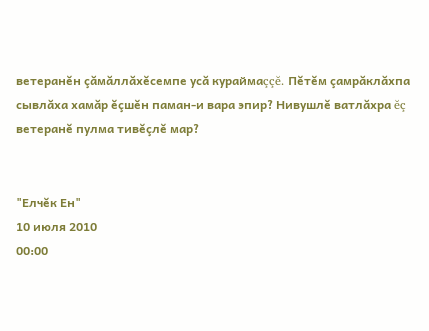ветеранĕн çăмăллăхĕсемпе усă кураймаççĕ. Пĕтĕм çамрăклăхпа сывлăха хамăр ĕçшĕн паман-и вара эпир? Нивушлĕ ватлăхра ĕç ветеранĕ пулма тивĕçлĕ мар?


"Елчĕк Ен"
10 июля 2010
00:00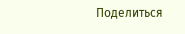Поделиться